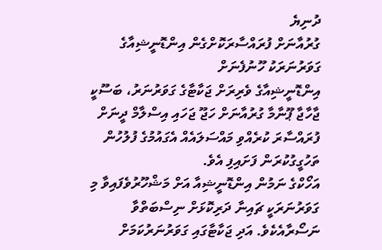ދުނިޔެ
ގުރުއާނަށް ފުރައްސާރަކޮށްގެން އިންޑޮނީޝިއާގެ ގަވަރުނަރަކު ހޫނުފެނަށް
އިންޑޮނީޝިއާގެ ވެރިރަށް ޖަކާޓާގެ ގަވަރުނަރު، ބަސޫކީ ޖާހާޖާ ޕޫނާމާ ގުރުއާނަށް ހަޖޫ ޖަހައި އިސްލާމް ދީނަށް ފުރައްސާރަ ކުރެއްވި މައްސަލައެއް އެގައުމުގެ ފުލުހުން ތަހުގީގުކުރަން ފަށައިފި އެވެ.
އަހޯކްގެ ނަމުން އިންޑޮނީޝިއާ އަށް މަޝްހޫރުވެފައިވާ މި ގަވަރުނަރަކީ ޗައިނާ ދަރިކޮޅަށް ނިސްބަތްވާ ނަސޯރާއެކެވެ. އަދި ޖަކާޓާގައި ގަވަރުނަރުކަމަށް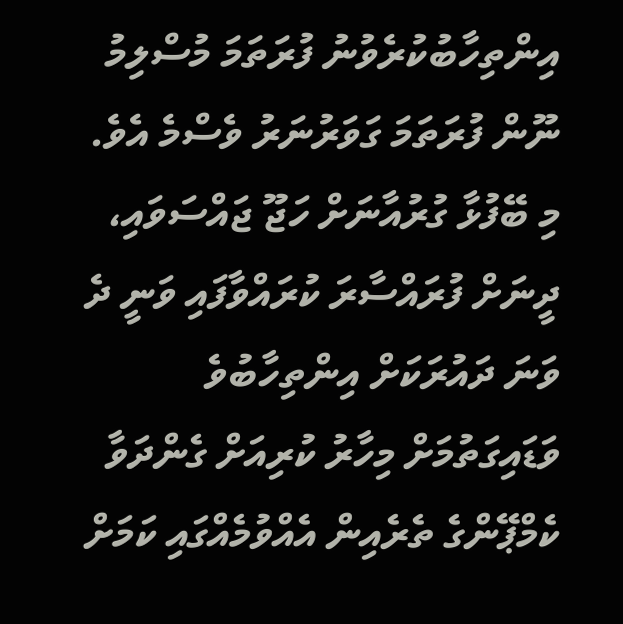އިންތިހާބުކުރެވުނު ފުރަތަމަ މުސްލިމު ނޫން ފުރަތަމަ ގަވަރުނަރު ވެސްމެ އެވެ.
މި ބޭފުޅާ ގުރުއާނަށް ހަޖޫ ޖައްސަވައި، ދީނަށް ފުރައްސާރަ ކުރައްވާފައި ވަނީ ދެ ވަނަ ދައުރަކަށް އިންތިހާބުވެ ވަޑައިގަތުމަށް މިހާރު ކުރިއަށް ގެންދަވާ ކެމްޕޭންގެ ތެރެއިން އެއްވުމެއްގައި ކަމަށް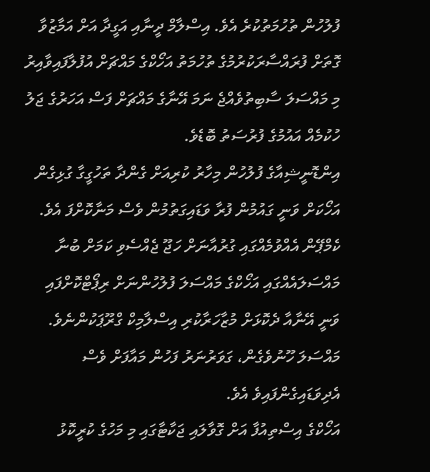ފުލުހުން ތުހުމަތުކުރެ އެވެ. އިސްލާމް ދީނާއި އަގީދާ އަށް އަމާޒުވާ ގޮތަށް ފުރައްސާރަކުރުމުގެ ތުހުމަތު އަހޯކްގެ މައްޗަށް އުފުލާފައިވާއިރު މި މައްސަލަ ސާބިތުވެއްޖެ ނަމަ އޭނާގެ މައްޗަށް ފަސް އަހަރުގެ ޖަލު ހުކުމެއް އައުމުގެ ފުރުސަތު ބޮޑެވެ.
އިންޑޮނީޝިއާގެ ފުލުހުން މިހާރު ކުރިއަށް ގެންދާ ތަހުގީގާ ގުޅިގެން އަހޯކަށް ވަނީ ގައުމުން ފުރާ ވަޑައިގަތުމުން ވެސް މަނާކޮށްފަ އެވެ.
ކެމްޕޭން އެއްވުމެއްގައި ގުރުއާނަށް ހަޖޫ ޖެއްސެވި ކަމަށް ބުނާ މައްސަލައެއްގައި އަހޯކްގެ މައްސަލަ ފުލުހުންނަށް ރިޕޯޓްކޮށްފައި ވަނީ އޭނާއާ ދެކޮޅަށް މުޒާހަރާކުރި އިސްލާމިކް ގްރޫޕަކުންނެވެ. މައްސަލަ ހޫނުވެގެން، ގަވަރުނަރު ފަހުން މައާފަށް ވެސް އެދިވަޑައިގެންފައިވެ އެވެ.
އަހޯކްގެ އިސްތިއުފާ އަށް ގޮވާލައި ޖަކާޓާގައި މި މަހުގެ ކުރީކޮޅު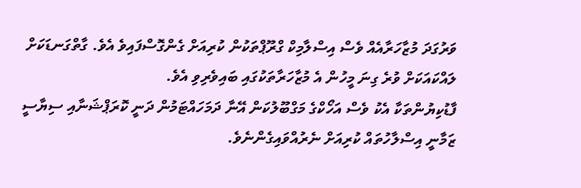ވަރުގަދަ މުޒާހަރާއެއް ވެސް އިސްލާމިކް ގްރޫޕްތަކުން ކުރިއަށް ގެންގޮސްފައިވެ އެވެ. ގާތްގަނޑަކަށް ލައްކައަކަށް ވުރެ ގިނަ މީހުން އެ މުޒާހަރާތަކުގައި ބައިވެރިވި އެވެ.
ފާޑުކިޔުންތަކާ އެކު ވެސް އަހޯކްގެ މަގްބޫލުކަން އޭނާ ދަމަހައްޓަމުން ދަނީ ކޮރަޕްޝަނާއި ސިޔާސީ ޒަމާނީ އިސްލާހުތައް ކުރިއަށް ނެރުއްވައިގެންނެވެ.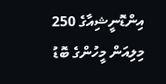އިންޑޮނީޝިއާގެ 250 މިލިއަން މީހުންގެ ބޮޑު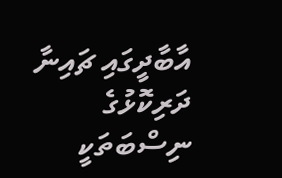އާބާދީގައި ޗައިނާ ދަރިކޮޅުގެ ނިސްބަތަކީ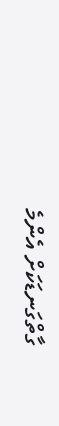ގާތްގަނޑަކަށް އެންމެ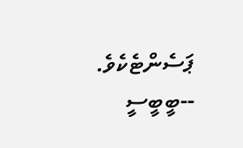ޕަސެންޓެކެވެ. --ބީބީސީ